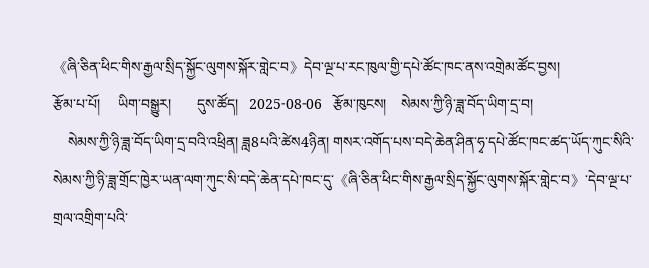《ཞི་ཅིན་ཕིང་གིས་རྒྱལ་སྲིད་སྐྱོང་ལུགས་སྐོར་གླེང་བ》དེབ་ལྔ་པ་རང་ཁུལ་གྱི་དཔེ་ཚོང་ཁང་ནས་འགྲེམ་ཚོང་བྱས།
རྩོམ་པ་པོ།     ཡིག་བསྒྱུར།       དུས་ཚོད།   2025-08-06   རྩོམ་ཁུངས།    སེམས་ཀྱི་ཉི་ཟླ་བོད་ཡིག་དྲ་བ།
    སེམས་ཀྱི་ཉི་ཟླ་བོད་ཡིག་དྲ་བའི་འཕྲིན། ཟླ8པའི་ཚེས4ཉིན། གསར་འགོད་པས་བདེ་ཆེན་ཤིན་ཧྭ་དཔེ་ཚོང་ཁང་ཚད་ཡོད་ཀུང་སིའི་སེམས་ཀྱི་ཉི་ཟླ་གྲོང་ཁྱེར་ཡན་ལག་ཀུང་སི་བདེ་ཆེན་དཔེ་ཁང་དུ་《ཞི་ཅིན་ཕིང་གིས་རྒྱལ་སྲིད་སྐྱོང་ལུགས་སྐོར་གླེང་བ》་དེབ་ལྔ་པ་གྲལ་འགྲིག་པའི་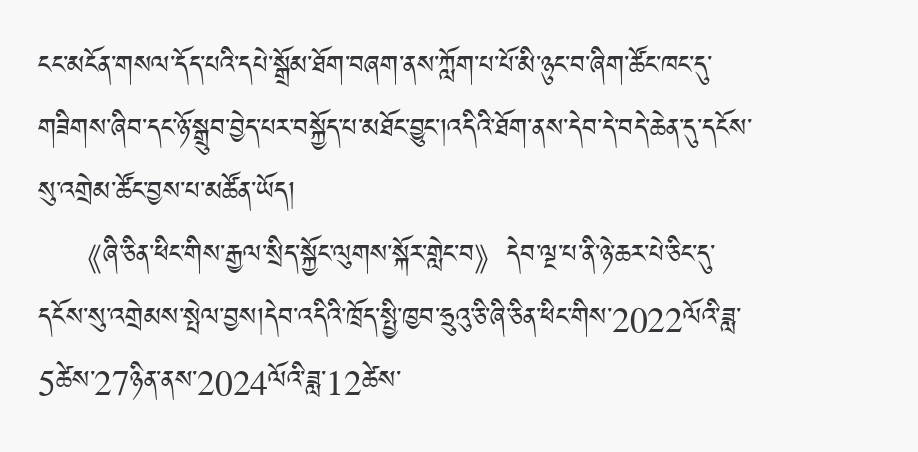ངང་མངོན་གསལ་དོད་པའི་དཔེ་སྒྲོམ་ཐོག་བཞག་ནས་ཀློག་པ་པོ་མི་ཉུང་བ་ཞིག་ཚོང་ཁང་དུ་གཟིགས་ཞིབ་དང་ཉོ་སྒྲུབ་བྱེད་པར་བསྐྱོད་པ་མཐོང་བྱུང་།འདིའི་ཐོག་ནས་དེབ་དེ་བདེ་ཆེན་དུ་དངོས་སུ་འགྲེམ་ཚོང་བྱས་པ་མཚོན་ཡོད།
    《ཞི་ཅིན་ཕིང་གིས་རྒྱལ་སྲིད་སྐྱོང་ལུགས་སྐོར་གླེང་བ》དེབ་ལྔ་པ་ནི་ཉེ་ཆར་པེ་ཅིང་དུ་དངོས་སུ་འགྲེམས་སྤེལ་བྱས།དེབ་འདིའི་ཁྲོད་སྤྱི་ཁྱབ་ཧྲུའུ་ཅི་ཞི་ཅིན་ཕིང་གིས་2022ལོའི་ཟླ་5ཚེས་27ཉིན་ནས་2024ལོའི་ཟླ་12ཚེས་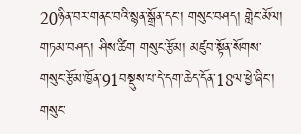20ཉིན་བར་གནང་བའི་སྙན་སྒྲོན་དང་། གསུང་བཤད། གླེང་མོལ། གཏམ་བཤད། ཤིས་ཚིག གསུང་རྩོམ། མཛུབ་སྟོན་སོགས་གསུང་རྩོམ་ཁྱོན་91བསྡུས་པ་དེ་དག་ཆེད་དོན་18ལ་ཕྱེ་ཞིང་། གསུང་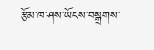རྩོམ་ཁ་ཤས་ཡོངས་བསྒྲགས་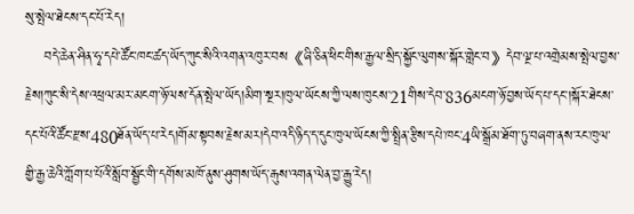སུ་སྤེལ་ཐེངས་དང་པོ་རེད།
    བདེ་ཆེན་ཤིན་ཧྭ་དཔེ་ཚོང་ཁང་ཚད་ཡོད་ཀུང་སིའི་འགན་འཁུར་བས《ཞི་ཅིན་ཕིང་གིས་རྒྱལ་སྲིད་སྐྱོང་ལུགས་སྐོར་གླེང་བ》དེབ་ལྔ་པ་འགྲེམས་སྤེལ་བྱས་རྗེས།ཀུང་སི་དེས་འཕྲལ་མར་མངག་ཉོ་ལས་དོན་སྤེལ་ཡོད།མིག་སྔར།ཁུལ་ཡོངས་ཀྱི་ལས་ཁུངས་21གིས་དེབ་836མངག་ཉོ་བྱས་ཡོད་པ་དང་།སྐོར་ཐེངས་དང་པོའི་ཚོང་རྫས་480ཐོན་ཡོད་པ་རེད།གོམ་སྟབས་རྗེས་མར།དེབ་འདི་ཉིད་ད་དུང་ཁུལ་ཡོངས་ཀྱི་སྤྲིན་རྩིས་དཔེ་ཁང་4ཡི་སྒྲོམ་ཐོག་ཏུ་བཞག་ནས་རང་ཁུལ་གྱི་རྒྱ་ཆེའི་ཀློག་པ་པོའི་སློབ་སྦྱོང་གི་དགོས་མཁོ་ནུས་ཤུགས་ཡོད་རྒུས་འགན་ལེན་བྱ་རྒྱུ་རེད།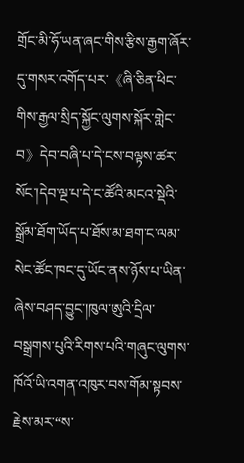གྲོང་མི་ཧོ་ཡན་ཞང་གིས་རྩིས་རྒྱག་ཞོར་དུ་གསར་འགོད་པར་《ཞི་ཅིན་ཕིང་གིས་རྒྱལ་སྲིད་སྐྱོང་ལུགས་སྐོར་གླེང་བ》དེབ་བཞི་པ་དེ་ངས་བལྟས་ཚར་སོང་།དེབ་ལྔ་པ་དེ་ང་ཚོའི་མངའ་སྡེའི་སྒྲོམ་ཐོག་ཡོད་པ་ཐོས་མ་ཐག་ང་ལམ་སེང་ཚོང་ཁང་དུ་ཡོང་ནས་ཉོས་པ་ཡིན་ཞེས་བཤད་བྱུང་།ཁུལ་ཨུའི་དྲིལ་བསྒྲགས་པུའི་རིགས་པའི་གཞུང་ལུགས་ཁོའོ་ཡི་འགན་འཁུར་བས་གོམ་སྟབས་རྗེས་མར་“ས་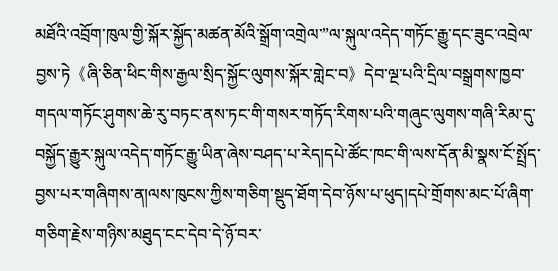མཐོའི་འབྲོག་ཁུལ་གྱི་སྐོར་སྐྱོད་མཚན་མོའི་སྒྲོག་འགྲེལ་”ལ་སྐུལ་འདེད་གཏོང་རྒྱུ་དང་ཟུང་འབྲེལ་བྱས་ཏེ《ཞི་ཅིན་ཕིང་གིས་རྒྱལ་སྲིད་སྐྱོང་ལུགས་སྐོར་གླེང་བ》དེབ་ལྔ་པའི་དྲིལ་བསྒྲགས་ཁྱབ་གདལ་གཏོང་ཤུགས་ཆེ་རུ་བཏང་ནས་ཏང་གི་གསར་གཏོད་རིགས་པའི་གཞུང་ལུགས་གཞི་རིམ་དུ་བསྐྱོད་རྒྱུར་སྐུལ་འདེད་གཏོང་རྒྱུ་ཡིན་ཞེས་བཤད་པ་རེད།དཔེ་ཚོང་ཁང་གི་ལས་དོན་མི་སྣས་ངོ་སྤྲོད་བྱས་པར་གཞིགས་ན།ལས་ཁུངས་ཀྱིས་གཅིག་སྡུད་ཐོག་དེབ་ཉོས་པ་ཕུད།དཔེ་གྲོགས་མང་པོ་ཞིག་གཅིག་རྗེས་གཉིས་མཐུད་ངང་དེབ་དེ་ཉོ་བར་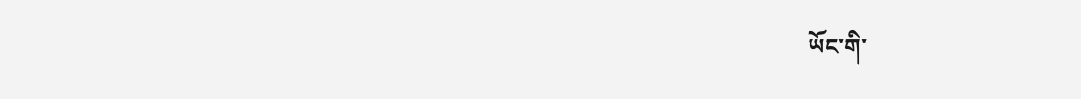ཡོང་གི་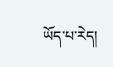ཡོད་པ་རེད།